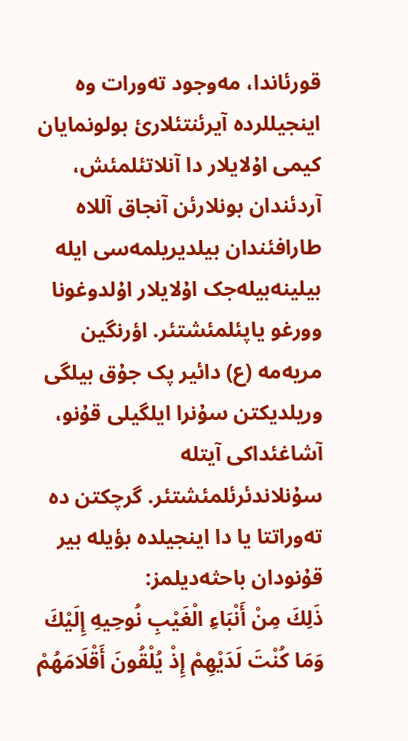قورئاندا، مەوجود تەورات وە اینجیللردە آیرئنتئلارئ بولونمایان کیمی اۇلایلار دا آنلاتئلمئش، آردئندان بونلارئن آنجاق آللاە طارافئندان بیلدیریلمەسی ایلە بیلینەبیلەجک اۇلایلار اۇلدوغونا وورغو یاپئلمئشتئر. اؤرنگین مریەمە (ع) دائیر پک جۇق بیلگی وریلدیکتن سۇنرا ایلگیلی قۇنو، آشاغئداکی آیتلە سۇنلاندئرئلمئشتئر. گرچکتن دە تەوراتتا یا دا اینجیلدە بؤیلە بیر قۇنودان باحثەدیلمز:
ذَلِكَ مِنْ أَنْبَاءِ الْغَيْبِ نُوحِيهِ إِلَيْكَ وَمَا كُنْتَ لَدَيْهِمْ إِذْ يُلْقُونَ أَقْلَامَهُمْ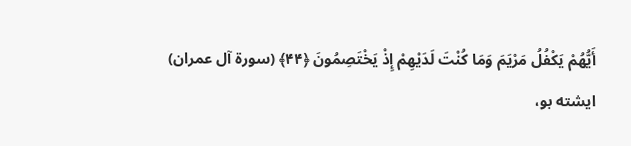أَيُّهُمْ يَكْفُلُ مَرْيَمَ وَمَا كُنْتَ لَدَيْهِمْ إِذْ يَخْتَصِمُونَ ﴿۴۴﴾ (سورة آل عمران)
ایشتە بو،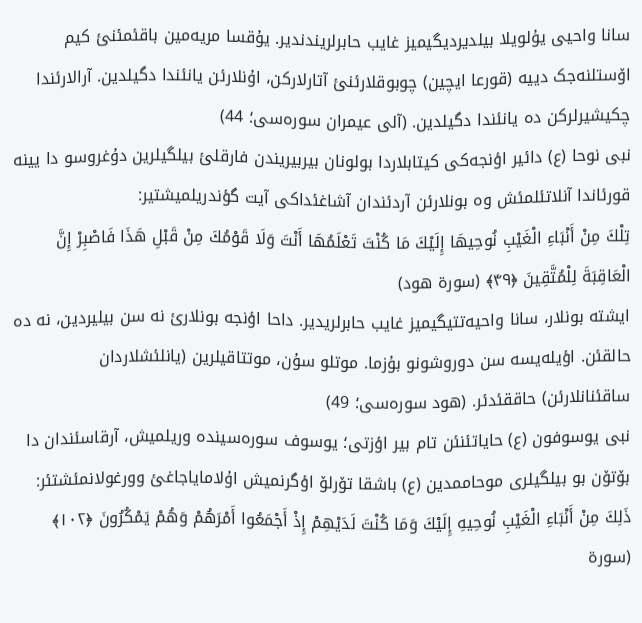سانا واحیی یۇلویلا بیلدیردیگیمیز غایب حابرلریندندیر. یۇقسا مریەمین باقئمئنئ کیم اۆستلنەجک دییە (قورعا ایچین) چوبوقلارئنئ آتارلارکن، اۇنلارئن یانئندا دگیلدین. آرالارئندا چکیشیرلرکن دە یانئندا دگیلدین. (آلی عیمران سورەسی؛ 44)
نبی نوحا (ع) دائیر اؤنجەکی کیتابلاردا بولونان بیربیریندن فارقلئ بیلگیلرین دۇغروسو دا یینە قورئاندا آنلاتئلمئش وە بونلارئن آردئندان آشاغئداکی آیت گؤندریلمیشتیر:
تِلْكَ مِنْ أَنْبَاءِ الْغَيْبِ نُوحِيهَا إِلَيْكَ مَا كُنْتَ تَعْلَمُهَا أَنْتَ وَلَا قَوْمُكَ مِنْ قَبْلِ هَذَا فَاصْبِرْ إِنَّ الْعَاقِبَةَ لِلْمُتَّقِينَ ﴿۴۹﴾ (سورة هود)
ایشتە بونلار، سانا واحیەتتیگیمیز غایب حابرلریدیر. داحا اؤنجە بونلارئ نە سن بیلیردین، نە دە حالقئن. اؤیلەیسە سن دوروشونو بۇزما. موتلو سۇن، موتتاقیلرین (یانلئشلاردان ساقئنانلارئن) حاققئدئر. (هود سورەسی؛ 49)
نبی یوسوفون (ع) حایاتئنئن تام بیر اؤزتی؛ یوسوف سورەسیندە وریلمیش، آرقاسئندان دا بۆتۆن بو بیلگیلری موحاممدین (ع) باشقا تۆرلۆ اؤگرنمیش اۇلامایاجاغئ وورغولانمئشتئر:
ذَلِكَ مِنْ أَنْبَاءِ الْغَيْبِ نُوحِيهِ إِلَيْكَ وَمَا كُنْتَ لَدَيْهِمْ إِذْ أَجْمَعُوا أَمْرَهُمْ وَهُمْ يَمْكُرُونَ ﴿۱۰۲﴾ (سورة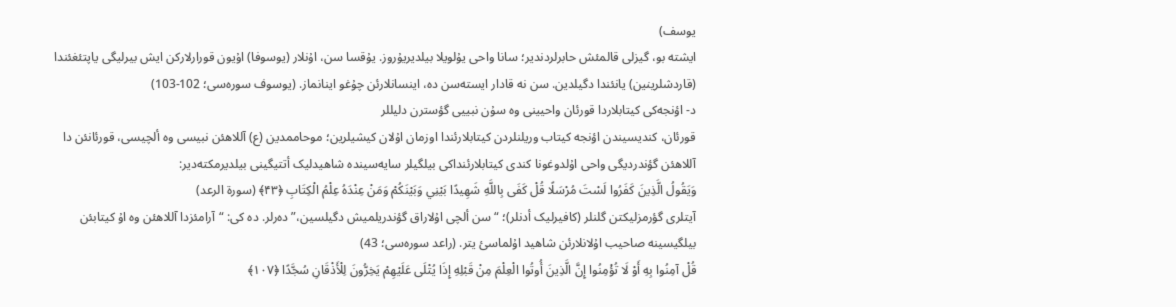یوسف)
ایشتە بو، گیزلی قالمئش حابرلردندیر؛ سانا واحی یۇلویلا بیلدیریۇروز. یۇقسا سن، اۇنلار (یوسوفا) اۇیون قورارلارکن ایش بیرلیگی یاپتئغئندا (قاردشلرینین) یانئندا دگیلدین. سن نە قادار ایستەسن دە، اینسانلارئن چۇغو اینانماز. (یوسوف سورەسی؛ 102-103)
د- اؤنجەکی کیتابلاردا قورئان واحیینی وە سۇن نبییی گؤسترن دلیللر
قورئان، کندیسیندن اؤنجە کیتاب وریلنلردن کیتابلارئندا اوزمان اۇلان کیشیلرین؛ موحاممدین (ع) آللاهئن نبیسی وە ألچیسی، قورئانئن دا آللاهئن گؤندردیگی واحی اۇلدوغونا کندی کیتابلارئنداکی بیلگیلر سایەسیندە شاهیدلیک أتتیگینی بیلدیرمکتەدیر:
وَيَقُولُ الَّذِينَ كَفَرُوا لَسْتَ مُرْسَلًا قُلْ كَفَى بِاللَّهِ شَهِيدًا بَيْنِي وَبَيْنَكُمْ وَمَنْ عِنْدَهُ عِلْمُ الْكِتَابِ ﴿۴۳﴾ (سورة الرعد)
آیتلری گؤرمزلیکتن گلنلر (کافیرلیک أدنلر)؛ “سن ألچی اۇلاراق گؤندریلمیش دگیلسین،” دەرلر. دە کی: “آرامئزدا آللاهئن وە اۇ کیتابئن بیلگیسینە صاحیب اۇلانلارئن شاهید اۇلماسئ یتر. (راعد سورەسی؛ 43)
قُلْ آمِنُوا بِهِ أَوْ لَا تُؤْمِنُوا إِنَّ الَّذِينَ أُوتُوا الْعِلْمَ مِنْ قَبْلِهِ إِذَا يُتْلَى عَلَيْهِمْ يَخِرُّونَ لِلْأَذْقَانِ سُجَّدًا ﴿۱۰۷﴾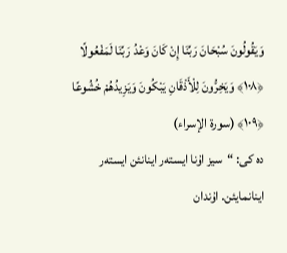وَيَقُولُونَ سُبْحَانَ رَبِّنَا إِنْ كَانَ وَعْدُ رَبِّنَا لَمَفْعُولًا ﴿۱۰۸﴾ وَيَخِرُّونَ لِلْأَذْقَانِ يَبْكُونَ وَيَزِيدُهُمْ خُشُوعًا ﴿۱۰۹﴾ (سورة الإسراء)
دە کی: “سیز اۇنا ایستەر اینانئن ایستەر اینانمایئن. اۇندان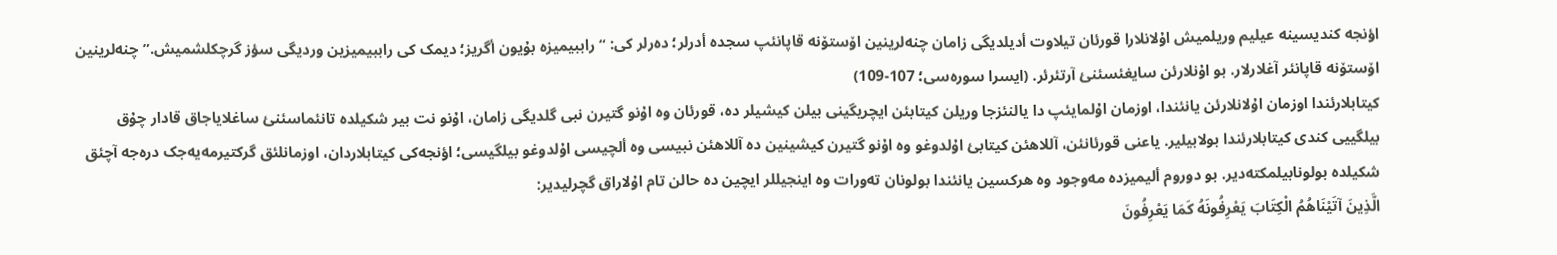اؤنجە کندیسینە عیلیم وریلمیش اۇلانلارا قورئان تیلاوت أدیلدیگی زامان چنەلرینین اۆستۆنە قاپانئپ سجدە أدرلر؛ دەرلر کی: “راببیمیزە بۇیون أگریز؛ دیمک کی راببیمیزین وردیگی سؤز گرچکلشمیش.” چنەلرینین اۆستۆنە قاپانئر آغلارلار. بو اۇنلارئن سایغئسئنئ آرتئرئر. (ایسرا سورەسی؛ 107-109)
کیتابلارئندا اوزمان اۇلانلارئن یانئندا، اوزمان اۇلمایئپ دا یالنئزجا وریلن کیتابئن ایچریگینی بیلن کیشیلر دە، قورئان وە اۇنو گتیرن نبی گلدیگی زامان، اۇنو نت بیر شکیلدە تانئماسئنئ ساغلایاجاق قادار چۇق بیلگییی کندی کیتابلارئندا بولابیلیر. یاعنی قورئانئن، آللاهئن کیتابئ اۇلدوغو وە اۇنو گتیرن کیشینین دە آللاهئن نبیسی وە ألچیسی اۇلدوغو بیلگیسی؛ اؤنجەکی کیتابلاردان، اوزمانلئق گرکتیرمەیەجک درەجە آچئق شکیلدە بولونابیلمکتەدیر. بو دوروم ألیمیزدە مەوجود وە هرکسین یانئندا بولونان تەورات وە اینجیللر ایچین دە حالن تام اۇلاراق گچرلیدیر:
الَّذِينَ آتَيْنَاهُمُ الْكِتَابَ يَعْرِفُونَهُ كَمَا يَعْرِفُونَ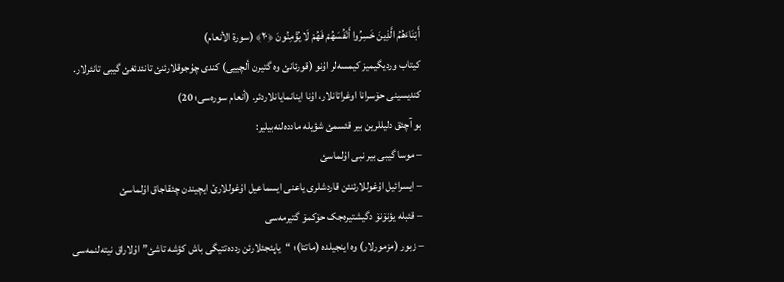أَبْنَاءَهُمُ الَّذِينَ خَسِرُوا أَنْفُسَهُمْ فَهُمْ لَا يُؤْمِنُونَ ﴿۲۰﴾ (سورة الأنعام)
کیتاب وردیگیمیز کیمسەلر اۇنو (قورئانئ وە گتیرن ألچییی) کندی چۇجوقلارئنئ تانئدئغئ گیبی تانئرلار. کندیسینی حۆسرانا اوغراتانلار، اۇنا اینانمایانلاردئر. (أنعام سورەسی؛ 20)
بو آچئق دلیللرین بیر قئسمئ شؤیلە ماددەلنەبیلیر:
– موسا گیبی بیر نبی اۇلماسئ
– ایسرائیل اۇغوللارئنئن قاردشلری یاعنی ایسماعیل اۇغوللارئ ایچیندن چئقاجاق اۇلماسئ
– قئبلە یؤنۆنۆ دگیشتیرەجک حۆکمۆ گتیرمەسی
– زبور (مزمورلار) وە اینجیلدە (ماتتا)؛ “یاپئجئلارئن رددەتتیگی باش کؤشە تاشئ” اۇلاراق نیتەلنمەسی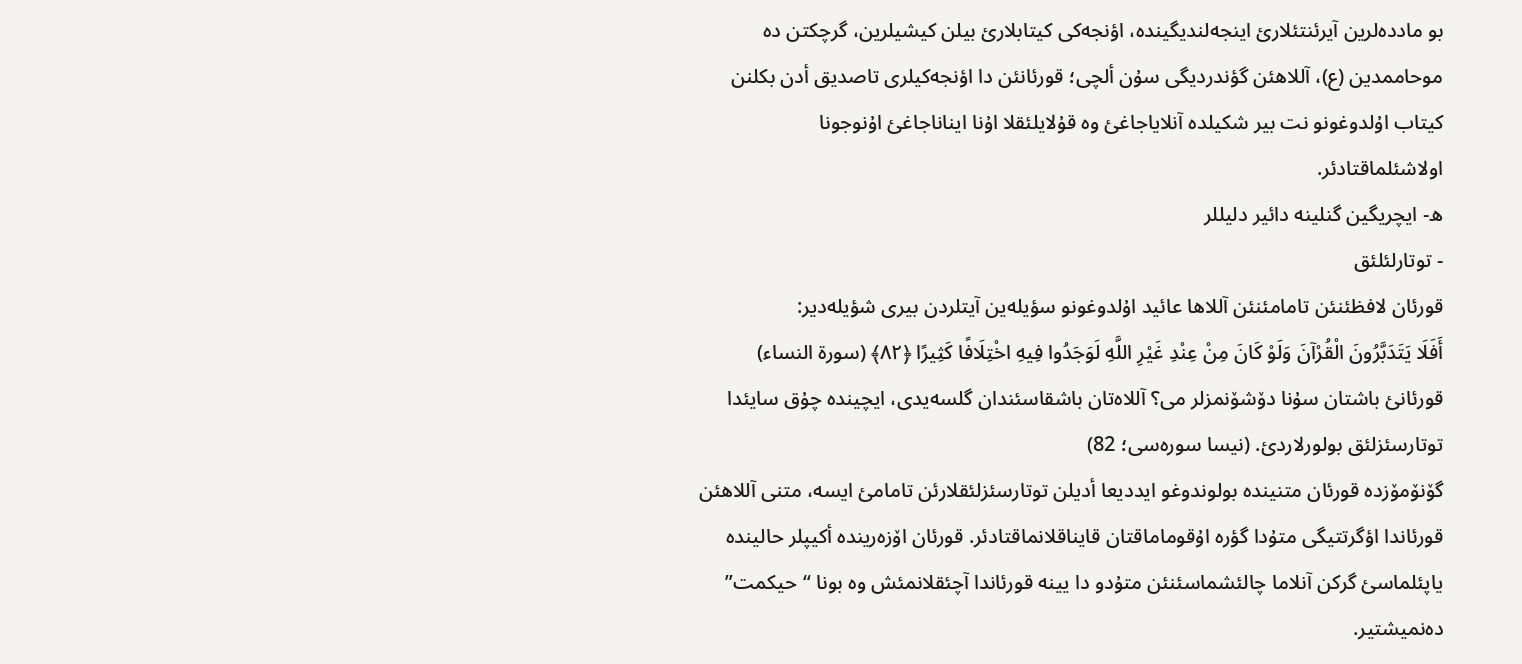بو ماددەلرین آیرئنتئلارئ اینجەلندیگیندە، اؤنجەکی کیتابلارئ بیلن کیشیلرین، گرچکتن دە موحاممدین (ع)، آللاهئن گؤندردیگی سۇن ألچی؛ قورئانئن دا اؤنجەکیلری تاصدیق أدن بکلنن کیتاب اۇلدوغونو نت بیر شکیلدە آنلایاجاغئ وە قۇلایلئقلا اۇنا ایناناجاغئ اۇنوجونا اولاشئلماقتادئر.
ه- ایچریگین گنلینە دائیر دلیللر
- توتارلئلئق
قورئان لافظئنئن تامامئنئن آللاها عائید اۇلدوغونو سؤیلەین آیتلردن بیری شؤیلەدیر:
أَفَلَا يَتَدَبَّرُونَ الْقُرْآنَ وَلَوْ كَانَ مِنْ عِنْدِ غَيْرِ اللَّهِ لَوَجَدُوا فِيهِ اخْتِلَافًا كَثِيرًا ﴿۸۲﴾ (سورة النساء)
قورئانئ باشتان سۇنا دۆشۆنمزلر می؟ آللاەتان باشقاسئندان گلسەیدی، ایچیندە چۇق سایئدا توتارسئزلئق بولورلاردئ. (نیسا سورەسی؛ 82)
گۆنۆمۆزدە قورئان متنیندە بولوندوغو ایددیعا أدیلن توتارسئزلئقلارئن تامامئ ایسە، متنی آللاهئن قورئاندا اؤگرتتیگی متۇدا گؤرە اۇقوماماقتان قایناقلانماقتادئر. قورئان اۆزەریندە أکیپلر حالیندە یاپئلماسئ گرکن آنلاما چالئشماسئنئن متۇدو دا یینە قورئاندا آچئقلانمئش وە بونا “حیکمت” دەنمیشتیر.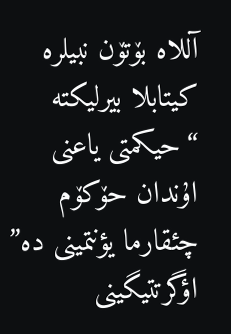آللاە بۆتۆن نبیلرە کیتابلا بیرلیکتە “حیکمتی یاعنی اۇندان حۆکۆم چئقارما یؤنتمینی دە” اؤگرتتیگینی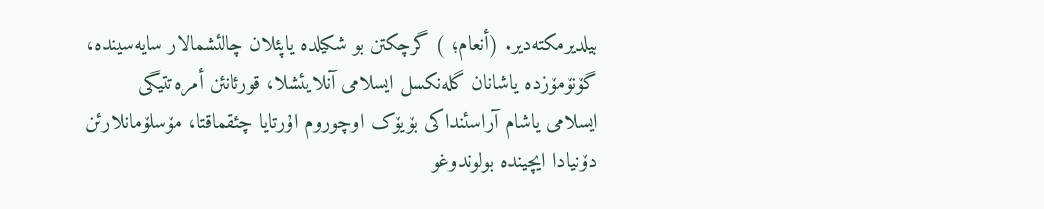بیلدیرمکتەدیر. (أنعام؛ ) گرچکتن بو شکیلدە یاپئلان چالئشمالار سایەسیندە، گۆنۆمۆزدە یاشانان گلەنکسل ایسلامی آنلایئشلا، قورئانئن أمرەتتیگی ایسلامی یاشام آراسئنداکی بۆیۆک اوچوروم اۇرتایا چئقماقتا، مۆسلۆمانلارئن دۆنیادا ایچیندە بولوندوغو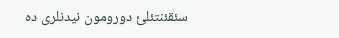سئقئنتئلئ دورومون نیدنلری دە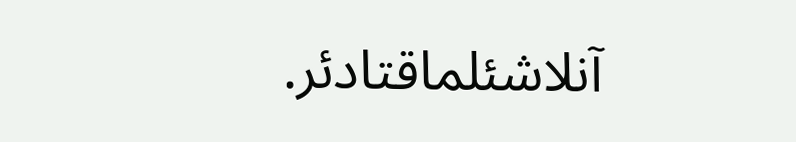آنلاشئلماقتادئر.